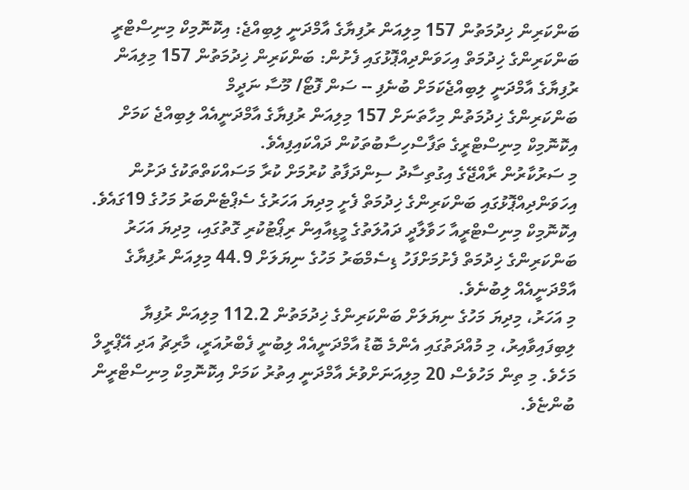ބަންކަރިން ޚިދުމަތުން 157 މިލިއަން ރުފިޔާގެ އާމްދަނީ ލިބިއްޖެ: އިކޮނޮމިކް މިނިސްޓްރީ
ބަންކަރިންގެ ޚިދުމަތް އިހަވަންދިއްޕޮޅުގައި ފެށުން: ބަންކަރިން ޚިދުމަތުން 157 މިލިއަން ރުފިޔާގެ އާމްދަނީ ލިބިއްޖެކަމަށް ބުނެފި -- ސަން ފޮޓޯ/ މޫސާ ނަދީމް
ބަންކަރިންގެ ޚިދުމަތުން މިހާތަނަށް 157 މިލިއަން ރުފިޔާގެ އާމްދަނީއެއް ލިބިއްޖެ ކަމަށް އިކޮނޮމިކް މިނިސްޓްރީގެ ތަފާސްހިސާބުތަކުން ދައްކައިފިއެވެ.
މި ސަރުކާރުން ރާއްޖޭގެ އިގުތިސާދު ސިންދަފާތު ކުރުމަށް ކުރާ މަސައްކަތްތަކުގެ ދަށުން އިހަވަންދިއްޕޮޅުގައި ބަންކަރިންގެ ޚިދުމަތް ފެށީ މިދިޔަ އަހަރުގެ ސެޕްޓެންބަރު މަހުގެ 19ގައެވެ.
އިކޮނޮމިކް މިނިސްޓްރީއާ ހަވާލާދީ ދައުލަތުގެ މީޑިއާއިން ރިޕޯޓުކުރި ގޮތުގައި، މިދިޔަ އަހަރު ބަންކަރިންގެ ޚިދުމަތް ފެށުމަށްފަހު ޑިސެމްބަރު މަހުގެ ނިޔަލަށް 44.9 މިލިއަން ރުފިޔާގެ އާމްދަނީއެއް ލިބުނެވެ.
މި އަހަރު، މިދިޔަ މަހުގެ ނިޔަލަށް ބަންކަރިންގެ ޚިދުމަތުން 112.2 މިލިއަން ރުފިޔާ ލިބިފައިވާއިރު، މި މުއްދަތުގައި އެންމެ ބޮޑު އާމްދަނީއެއް ލިބުނީ ފެބްރުއަރީ، މާރިޗު އަދި އޭޕްރީލް މަހެވެ. މި ތިން މަހުވެސް 20 މިލިއަނަށްވުރެ އާމްދަނީ އިތުރު ކަމަށް އިކޮނޮމިކް މިނިސްޓްރީން ބުންޏެވެ.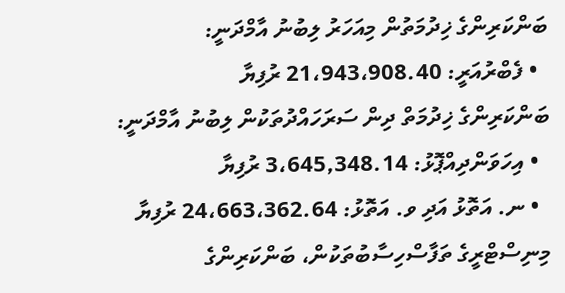ބަންކަރިންގެ ޚިދުމަތުން މިއަހަރު ލިބުނު އާމްދަނީ:
  • ފެބްރުއަރީ: 21،943،908.40 ރުފިޔާ
ބަންކަރިންގެ ޚިދުމަތް ދިން ސަރަހައްދުތަކުން ލިބުނު އާމްދަނީ:
  • އިހަވަންދިއްޕޮޅު: 3،645,348.14 ރުފިޔާ
  • ނ. އަތޮޅު އަދި ވ. އަތޮޅު: 24،663،362.64 ރުފިޔާ
މިނިސްޓްރީގެ ތަފާސްހިސާބުތަކުން، ބަންކަރިންގެ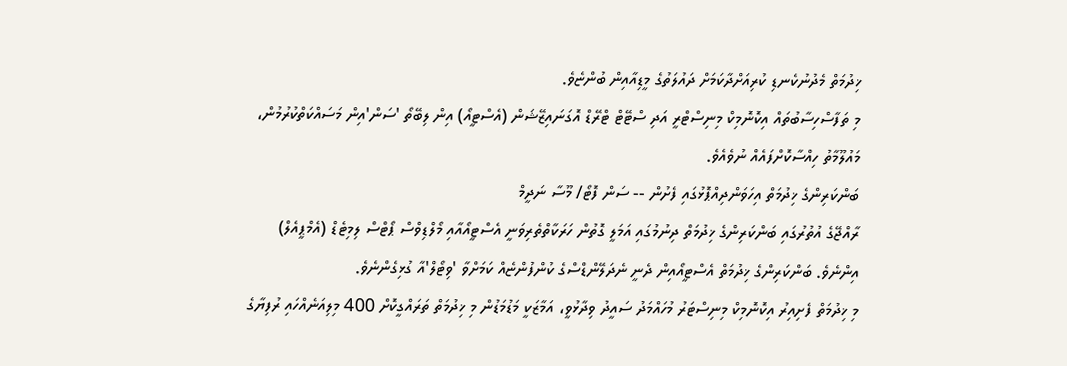ޚިދުމަތް މެދުނުކެނޑި ކުރިއަށްދާކަމަށް ދައުލަތުގެ މީޑިއާއިން ބުންޏެވެ.
މި ތަފާސްހިސާބުތައް އިކޮނޮމިކް މިނިސްޓްރީ އަދި ސްޓޭޓް ޓްރޭޑް އޮގަނައިޒޭޝަން (އެސްޓީއޯ) އިން ލިބޭތޯ 'ސަން'އިން މަސައްކަތްކުރުމުން، މައުލޫމާތު ހިއްސާކޮށްފައެއް ނުވެއެވެ.
ބަންކަރިންގެ ޚިދުމަތް އިހަވަންދިއްޕޮޅުގައި ފެށުން -- ސަން ފޮޓޯ/ މޫސާ ނަދީމް
ރާއްޖޭގެ އުތުރުގައި ބަންކަރިންގެ ޚިދުމަތް ދިނުމުގައި އަމަލީ ގޮތުން ހަރަކާތްތެރިވަނީ އެސްޓީއޯއާއި މޯލްޑިވްސް ޕޯޓްސް ލިމިޓެޑް (އެމްޕީއެލް) އިންނެވެ. ބަންކަރިންގެ ޚިދުމަތް އެސްޓީއޯއިން ދެނީ ނެދަލޭންޑްސްގެ ކުންފުންޏެއް ކަމަށްވާ 'ވިޓޯލް'އާ ގުޅިގެންނެވެ.
މި ޚިދުމަތް ފެށިއިރު އިކޮނޮމިކް މިނިސްޓަރު މުހައްމަދު ސައީދު ވިދާޅުވީ، އަމާޒަކީ މަޑުމަޑުން މި ޚިދުމަތް ތަރައްގީކޮށް 400 މިލިއަނެއްހައި ރުފިޔާގެ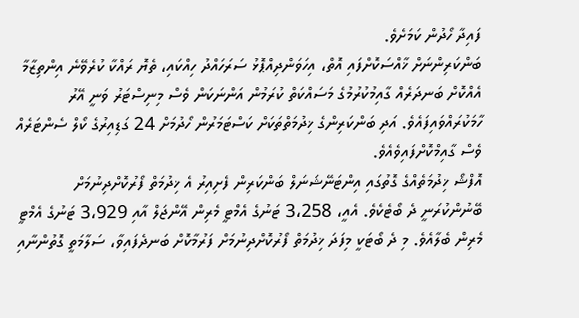ފައިދާ ހޯދުން ކަމަށެވެ.
ބަންކަރިންނަށް ޚާއްސަކޮށްފައި އޮތް، އިހަވަންދިއްޕޮޅު ސަރަހައްދު ހިއްކައި، ތެޔޮ ރައްކާ ކުރެވޭނެ އިންތިޒާމާ އެއްކޮށް ބަނދަރެއް ގާއިމުކުރުމުގެ މަސައްކަތް ކުރަމުން އަންނަކަން ވެސް މިނިސްޓަރު ވަނީ އޭރު ހާމަކުރައްވައިފައެވެ. އަދި ބަންކަރިންގެ ޚިދުމަތްތަކަށް ކަސްޓަމަރުން ހޯދުމަށް 24 ގަޑިއިރުގެ ކޯލް ސެންޓަރެއް ވެސް ގާއިމްކޮށްފައިވެއެވެ.
އޮފްޝޯ ޚިދުމަތެއްގެ ގޮތުގައި އިންޓަނޭޝަނަލް ބަންކަރިން ފެށިއިރު އެ ޚިދުމަތް ފޯރުކޮށްދިނުމަށް ބޭނުންކުރަނީ ދެ ބޯޓެކެވެ. އެއީ، 3،258 ޓަނުގެ އެމްޓީ މެރިން އޭންޖަލް އާއި 3،929 ޓަނުގެ އެމްޓީ މެރިން ބެލާއެވެ. މި ދެ ބޯޓަކީ މިފަދަ ޚިދުމަތް ފޯރުކޮށްދިނުމަށް ފަރުމާކޮށް ބަނދެފައިވާ، ސަލާމަތީ ގޮތުންނާއި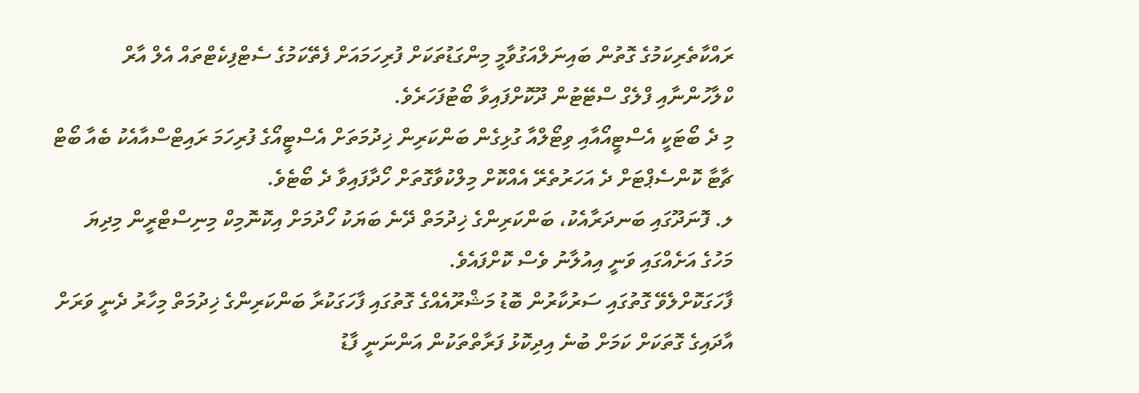ރައްކާތެރިކަމުގެ ގޮތުން ބައިނަލްއަގުވާމީ މިންގަޑުތަކަށް ފުރިހަމައަށް ފެތޭކަމުގެ ސެޓްފިކެޓްތައް އެލް އާރް ކްލާހުންނާއި ފްލެގް ސްޓޭޓުން ދޫކޮށްފައިވާ ބޯޓުފަހަރެވެ.
މި ދެ ބޯޓަކީ އެސްޓީއޯއާއި ވިޓޯލްއާ ގުޅިގެން ބަންކަރިން ޚިދުމަތަށް އެސްޓީއޯގެ ފުރިހަމަ ރައިޓްސްއާއެކު ބެއާ ބޯޓް ޗާޓާ ކޮންސެޕްޓަށް ދެ އަހަރުތެރޭ އެއްކޮށް މިލްކުވާގޮތަށް ހޯދާފައިވާ ދެ ބޯޓެވެ.
ލ. ފޮނަދޫގައި ބަނދަރާއެކު، ބަންކަރިންގެ ޚިދުމަތް ދޭނެ ބަޔަކު ހޯދުމަށް އިކޮނޮމިކް މިނިސްޓްރީން މިދިޔަ މަހުގެ އަށެއްގައި ވަނީ އިއުލާނު ވެސް ކޮށްފައެވެ.
ފާހަގަކޮށްލެވޭ ގޮތުގައި ސަރުކާރުން ބޮޑު މަޝްރޫއެއްގެ ގޮތުގައި ފާހަގަކުރާ ބަންކަރިންގެ ޚިދުމަތް މިހާރު ދެނީ ވަރަށް އާދައިގެ ގޮތަކަށް ކަމަށް ބުނެ އިދިކޮޅު ފަރާތްތަކުން އަންނަނީ ފާޑު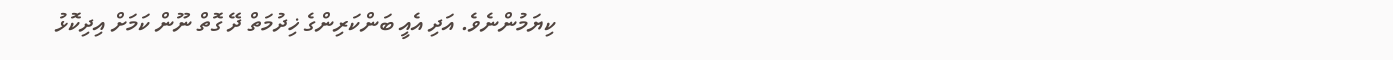ކިޔަމުންނެވެ. އަދި އެއީ ބަންކަރިންގެ ޚިދުމަތް ދޭ ގޮތް ނޫން ކަމަށް އިދިކޮޅު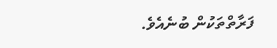ފަރާތްތަކުން ބުނެއެވެ.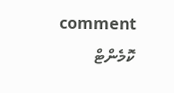comment ކޮމެންޓް